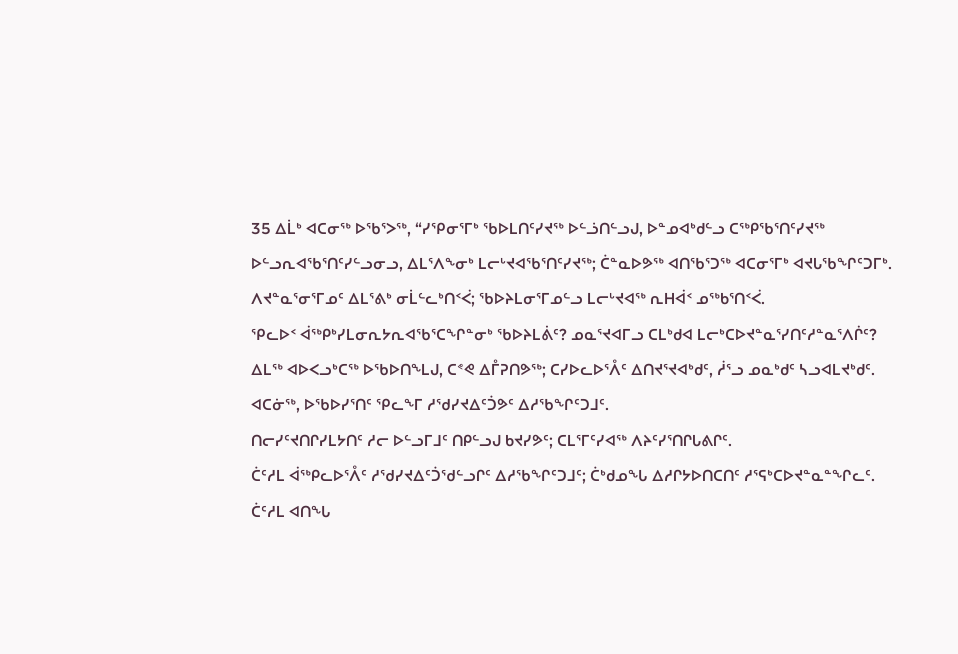35 ᐃᒫᒃ ᐊᑕᓂᖅ ᐅᖃᕐᐳᖅ, “ᓯᕿᓂᕐᒥᒃ ᖃᐅᒪᑎᑦᓯᔪᖅ ᐅᓪᓘᑎᓪᓗᒍ, ᐅᓐᓄᐊᒃᑯᓪᓗ ᑕᖅᑭᖃᕐᑎᑦᓯᔪᖅ ᐅᓪᓗᕆᐊᖃᕐᑎᑦᓯᓪᓗᓂᓗ, ᐃᒪᕐᐱᖕᓂᒃ ᒪᓕᒡᔪᐊᖃᕐᑎᑦᓯᔪᖅ; ᑖᓐᓇᐅᕗᖅ ᐊᑎᖃᕐᑐᖅ ᐊᑕᓂᕐᒥᒃ ᐊᔪᒐᖃᖏᑦᑐᒥᒃ.
ᐱᔪᓐᓇᕐᓂᕐᒥᓄᑦ ᐃᒪᕐᕕᒃ ᓂᒫᓪᓚᒃᑎᑉᐹ; ᖃᐅᔨᒪᓂᕐᒥᓄᓪᓗ ᒪᓕᒡᔪᐊᖅ ᕆᕼᐋᑉ ᓄᖅᑲᕐᑎᑉᐹ.
ᕿᓚᐅᑉ ᐋᖅᑭᒃᓯᒪᓂᕆᔭᕆᐊᖃᕐᑕᖏᓐᓂᒃ ᖃᐅᔨᒪᕖᑦ? ᓄᓇᕐᔪᐊᒥᓗ ᑕᒪᒃᑯᐊ ᒪᓕᒃᑕᐅᔪᓐᓇᕐᓯᑎᑦᓱᓐᓇᕐᐱᒌᑦ?
ᐃᒪᖅ ᐊᐅᐸᓗᒃᑕᖅ ᐅᖃᐅᑎᖕᒪᒍ, ᑕᕝᕙ ᐃᒤᕈᑎᕗᖅ; ᑕᓯᐅᓚᐅᕐᐰᑦ ᐃᑎᔪᕐᔪᐊᒃᑯᑦ, ᓲᕐᓗ ᓄᓇᒃᑯᑦ ᓴᓗᐊᒪᔪᒃᑯᑦ.
ᐊᑕᓃᖅ, ᐅᖃᐅᓯᕐᑎᑦ ᕿᓚᖕᒥ ᓱᖁᓯᔪᐃᑦᑑᕗᑦ ᐃᓱᖃᖏᑦᑐᒧᑦ.
ᑎᓕᓯᑦᔪᑎᒋᓯᒪᔭᑎᑦ ᓱᓕ ᐅᓪᓗᒥᒧᑦ ᑎᑭᓪᓗᒍ ᑲᔪᓯᕗᑦ; ᑕᒪᕐᒥᑦᓯᐊᖅ ᐱᔨᑦᓯᕐᑎᒋᒐᕕᒋᑦ.
ᑖᑦᓱᒪ ᐋᖅᑭᓚᐅᕐᐰᑦ ᓱᖁᓯᔪᐃᑦᑑᖁᓪᓗᒋᑦ ᐃᓱᖃᖏᑦᑐᒧᑦ; ᑖᒃᑯᓄᖓ ᐃᓱᒋᔭᐅᑎᑕᑎᑦ ᓱᕐᕋᒃᑕᐅᔪᓐᓇᓐᖏᓚᑦ.
ᑖᑦᓱᒪ ᐊᑎᖓ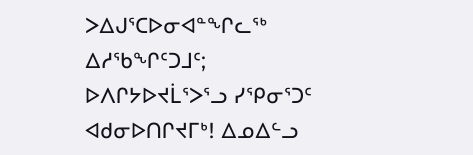ᐳᐃᒍᕐᑕᐅᓂᐊᓐᖏᓚᖅ ᐃᓱᖃᖏᑦᑐᒧᑦ; ᐅᐱᒋᔭᐅᔪᒫᕐᐳᕐᓗ ᓯᕿᓂᕐᑐᑦ ᐊᑯᓂᐅᑎᒋᔪᒥᒃ! ᐃᓄᐃᓪᓗ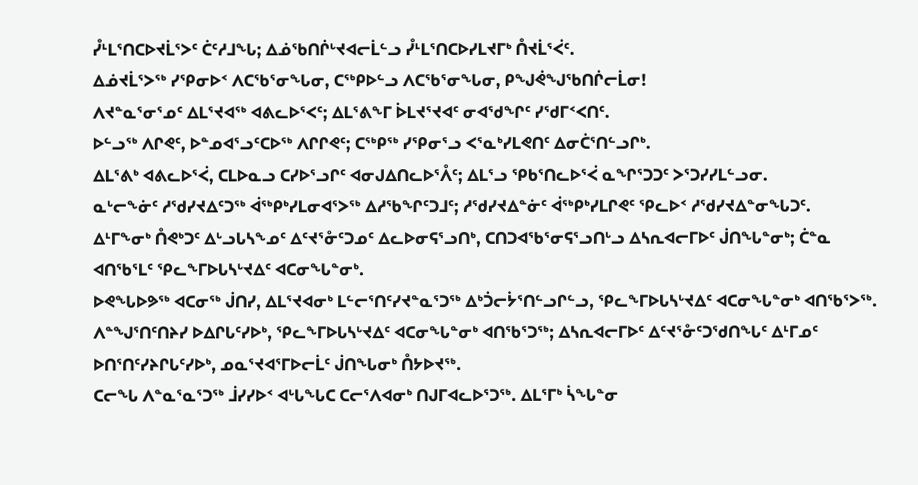ᓮᒻᒪᕐᑎᑕᐅᔪᒫᕐᐳᑦ ᑖᑦᓱᒧᖓ; ᐃᓅᖃᑎᒌᒡᔪᐊᓕᒫᓪᓗ ᓮᒻᒪᕐᑎᑕᐅᓯᒪᔪᒥᒃ ᑍᔪᒫᕐᐹᑦ.
ᐃᓅᔪᒫᕐᐳᖅ ᓯᕿᓂᐅᑉ ᐱᑕᖃᕐᓂᖓᓂ, ᑕᖅᑭᐅᓪᓗ ᐱᑕᖃᕐᓂᖓᓂ, ᑭᖑᕚᖑᖃᑎᒌᓕᒫᓂ!
ᐱᔪᓐᓇᕐᓂᕐᓄᑦ ᐃᒪᕐᔪᐊᖅ ᐊᕕᓚᐅᕐᐸᑦ; ᐃᒪᕐᕕᖕᒥ ᐆᒪᔪᕐᔪᐊᑦ ᓂᐊᖁᖏᑦ ᓯᖁᒥᑉᐸᑎᑦ.
ᐅᓪᓗᖅ ᐱᒋᕙᑦ, ᐅᓐᓄᐊᕐᓗᑦᑕᐅᖅ ᐱᒋᒋᕙᑦ; ᑕᖅᑭᖅ ᓯᕿᓂᕐᓗ ᐸᕐᓇᒃᓯᒪᕙᑎᑦ ᐃᓂᑖᕐᑎᓪᓗᒋᒃ.
ᐃᒪᕐᕕᒃ ᐊᕕᓚᐅᕐᐹ, ᑕᒪᐅᓇᓗ ᑕᓯᐅᕐᓗᒋᑦ ᐊᓂᒍᐃᑎᓚᐅᕐᐰᑦ; ᐃᒪᕐᓗ ᕿᑲᕐᑎᓚᐅᕐᐹ ᓇᖏᕐᑐᑐᑦ ᐳᕐᑐᓯᓯᒪᓪᓗᓂ.
ᓇᒡᓕᖕᓃᑦ ᓱᖁᓯᔪᐃᑦᑐᖅ ᐋᖅᑭᒃᓯᒪᓂᐊᕐᐳᖅ ᐃᓱᖃᖏᑦᑐᒧᑦ; ᓱᖁᓯᔪᐃᓐᓃᑦ ᐋᖅᑭᒃᓯᒪᒋᕙᑦ ᕿᓚᐅᑉ ᓱᖁᓯᔪᐃᓐᓂᖓᑐᑦ.
ᐃᒻᒥᖕᓂᒃ ᑍᕙᒃᑐᑦ ᐃᒡᓗᒐᓴᖕᓄᑦ ᐃᑦᔪᕐᓁᑦᑐᓄᑦ ᐃᓚᐅᓂᕋᕐᓗᑎᒃ, ᑕᑎᑐᐊᖃᕐᓂᕋᕐᓗᑎᒡᓗ ᐃᓴᕆᐊᓕᒥᐅᑦ ᒎᑎᖓᓐᓂᒃ; ᑖᓐᓇ ᐊᑎᖃᕐᒪᑦ ᕿᓚᖕᒥᐅᒐᓴᒡᔪᐃᑦ ᐊᑕᓂᖓᓐᓂᒃ.
ᐅᕙᖓᐅᕗᖅ ᐊᑕᓂᖅ ᒎᑎᓯ, ᐃᒪᕐᔪᐊᓂᒃ ᒪᓪᓕᕐᑎᑦᓯᔪᓐᓇᕐᑐᖅ ᐃᒃᑑᓕᔮᕐᑎᓪᓗᒋᓪᓗ, ᕿᓚᖕᒥᐅᒐᓴᒡᔪᐃᑦ ᐊᑕᓂᖓᓐᓂᒃ ᐊᑎᖃᕐᐳᖅ.
ᐱᓐᖑᕐᑎᑦᑎᔨᓯ ᐅᐃᒋᒐᑦᓯᐅᒃ, ᕿᓚᖕᒥᐅᒐᓴᒡᔪᐃᑦ ᐊᑕᓂᖓᓐᓂᒃ ᐊᑎᖃᕐᑐᖅ; ᐃᓴᕆᐊᓕᒥᐅᑦ ᐃᑦᔪᕐᓁᑦᑐᖁᑎᖓᑦ ᐃᒻᒥᓄᑦ ᐅᑎᕐᑎᑦᓯᔨᒋᒐᑦᓯᐅᒃ, ᓄᓇᕐᔪᐊᕐᒥᐅᓕᒫᑦ ᒎᑎᖓᓂᒃ ᑍᔭᐅᔪᖅ.
ᑕᓕᖓ ᐱᓐᓇᕐᓇᕐᑐᖅ ᒨᓯᓯᐅᑉ ᐊᒡᒐᖓᑕ ᑕᓕᕐᐱᐊᓂᒃ ᑎᒍᒥᐊᓚᐅᕐᑐᖅ. ᐃᒪᕐᒥᒃ ᓵᖓᓐᓂ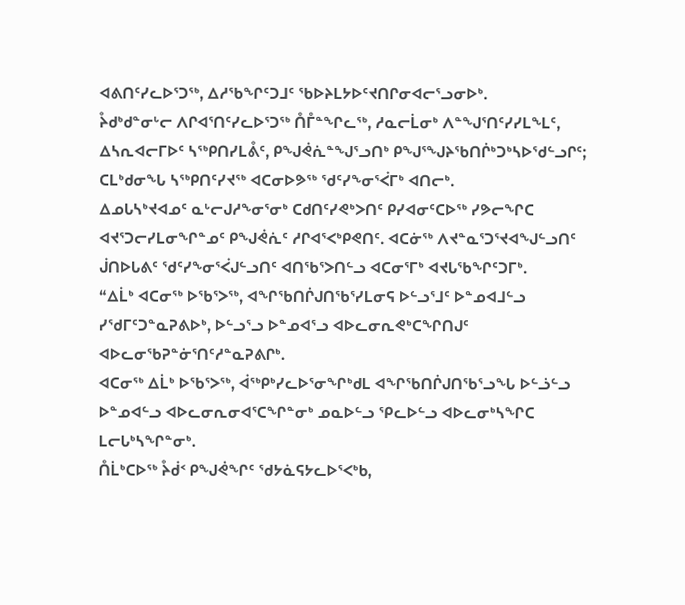ᐊᕕᑎᑦᓯᓚᐅᕐᑐᖅ, ᐃᓱᖃᖏᑦᑐᒧᑦ ᖃᐅᔨᒪᔭᐅᑦᔪᑎᒋᓂᐊᓕᕐᓗᓂᐅᒃ.
ᔧᑯᒃᑯᓐᓂᒡᓕ ᐱᒋᐊᕐᑎᑦᓯᓚᐅᕐᑐᖅ ᑍᒤᓐᖏᓚᖅ, ᓱᓇᓕᒫᓂᒃ ᐱᓐᖑᕐᑎᑦᓯᓯᒪᖕᒪᑦ, ᐃᓴᕆᐊᓕᒥᐅᑦ ᓴᖅᑭᑎᓯᒪᕔᑦ, ᑭᖑᕚᕇᓐᖑᕐᓗᑎᒃ ᑭᖑᕐᖑᔨᖃᑎᒌᒃᑐᒃᓴᐅᖁᓪᓗᒋᑦ; ᑕᒪᒃᑯᓂᖓ ᓴᖅᑭᑎᑦᓯᔪᖅ ᐊᑕᓂᐅᕗᖅ ᖁᑦᓯᖕᓂᕐᐹᒥᒃ ᐊᑎᓕᒃ.
ᐃᓄᒐᓴᒃᔪᐊᓄᑦ ᓇᒡᓕᒍᓱᖕᓂᕐᓂᒃ ᑕᑯᑎᑦᓯᕙᒃᐳᑎᑦ ᑭᓯᐊᓂᑦᑕᐅᖅ ᓯᕗᓕᖏᑕ ᐊᔪᕐᑐᓕᓯᒪᓂᖏᓐᓄᑦ ᑭᖑᕚᕇᑦ ᓱᒋᐊᕐᐸᒃᑭᕙᑎᑦ. ᐊᑕᓃᖅ ᐱᔪᓐᓇᕐᑐᕐᔪᐊᖑᓪᓗᑎᑦ ᒎᑎᐅᒐᕕᑦ ᖁᑦᓯᖕᓂᕐᐹᒍᓪᓗᑎᑦ ᐊᑎᖃᕐᐳᑎᓪᓗ ᐊᑕᓂᕐᒥᒃ ᐊᔪᒐᖃᖏᑦᑐᒥᒃ.
“ᐃᒫᒃ ᐊᑕᓂᖅ ᐅᖃᕐᐳᖅ, ᐊᖏᖃᑎᒌᒍᑎᖃᕐᓯᒪᓂᕋ ᐅᓪᓗᕐᒧᑦ ᐅᓐᓄᐊᒧᓪᓗ ᓯᖁᒥᑦᑐᓐᓇᕈᕕᐅᒃ, ᐅᓪᓗᕐᓗ ᐅᓐᓄᐊᕐᓗ ᐊᐅᓚᓂᕆᕙᒃᑕᖏᑎᒍᑦ ᐊᐅᓚᓂᖃᕈᓐᓃᕐᑎᑦᓱᓐᓇᕈᕕᒋᒃ.
ᐊᑕᓂᖅ ᐃᒫᒃ ᐅᖃᕐᐳᖅ, ᐋᖅᑭᒃᓯᓚᐅᕐᓂᖏᒃᑯᒪ ᐊᖏᖃᑎᒌᒍᑎᖃᕐᓗᖓ ᐅᓪᓘᓪᓗ ᐅᓐᓄᐊᓪᓗ ᐊᐅᓚᓂᕆᓂᐊᕐᑕᖏᓐᓂᒃ ᓄᓇᐅᓪᓗ ᕿᓚᐅᓪᓗ ᐊᐅᓚᓂᒃᓴᖏᑕ ᒪᓕᒐᒃᓴᖏᓐᓂᒃ.
ᑍᒫᒃᑕᐅᖅ ᔧᑰᑉ ᑭᖑᕚᖏᑦ ᖁᔭᓈᕋᔭᓚᐅᕐᐸᒃᑲ,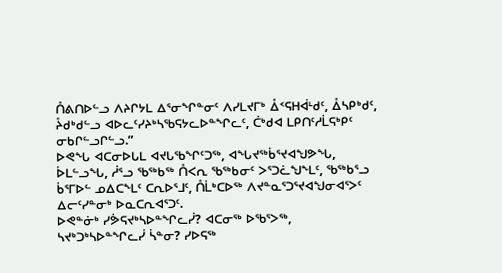ᑍᕕᑎᐅᓪᓗ ᐱᔨᒋᔭᒪ ᐃᕐᓂᖏᓐᓂᑦ ᐱᓯᒪᔪᒥᒃ ᐂᑉᕋᕼᐋᒻᑯᑦ, ᐂᓴᑭᒃᑯᑦ, ᔧᑯᒃᑯᓪᓗ ᐊᐅᓚᑦᓯᔨᒃᓴᖃᕋᔭᓚᐅᓐᖏᓚᑦ, ᑖᒃᑯᐊ ᒪᑭᑎᑦᓱᒫᕋᒃᑭᑦ ᓂᑲᒋᓪᓗᒋᓪᓗ.”
ᐅᕙᖓ ᐊᑕᓂᐅᒐᒪ ᐊᔪᒐᖃᖏᑦᑐᖅ, ᐊᖓᔪᖅᑳᕐᔪᐊᖑᕗᖓ, ᐆᒪᓪᓗᖓ, ᓲᕐᓗ ᖃᖅᑲᖅ ᑍᐸᕆ ᖃᖅᑲᓂᑦ ᐳᕐᑐᓛᖑᖕᒪᑦ, ᖃᖅᑲᕐᓗ ᑳᕐᒥᐅᓪ ᓄᐃᑕᖕᒪᑦ ᑕᕆᐅᕐᒧᑦ, ᑍᒫᒃᑕᐅᖅ ᐱᔪᓐᓇᕐᑐᕐᔪᐊᖑᓂᐊᕐᐳᑦ ᐃᓕᑦᓯᓐᓂᒃ ᐅᓇᑕᕆᐊᕐᑐᑦ.
ᐅᕙᓐᓃᒃ ᓯᕘᕋᔪᒃᓴᐅᓐᖏᓚᓰ? ᐊᑕᓂᖅ ᐅᖃᕐᐳᖅ, ᓴᔪᒃᑐᒃᓴᐅᓐᖏᓚᓰ ᓵᓐᓂ? ᓯᐅᕋᖅ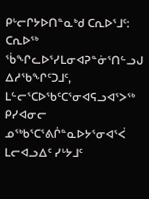ᑭᒡᓕᒋᔭᐅᑎᓐᓇᒃᑯ ᑕᕆᐅᕐᒧᑦ: ᑕᕆᐅᖅ ᖄᖏᓚᐅᕐᓯᒪᓂᐊᕈᓐᓃᕐᑎᓪᓗᒍ ᐃᓱᖃᖏᑦᑐᒧᑦ, ᒪᓪᓕᕐᑕᐅᖃᑦᑕᕐᓂᐊᕋᓗᐊᕐᐳᖅ ᑭᓯᐊᓂᓕ ᓄᖅᑲᕐᑕᕐᕕᒌᓐᓇᐅᔭᕐᓂᐊᕐᐹ ᒪᓕᐊᓗᐃᑦ ᓯᒡᔭᒧᑦ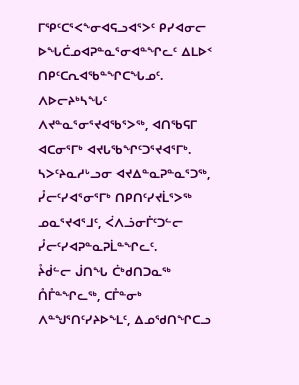ᒥᕿᑦᑕᕐᐸᖕᓂᐊᕋᓗᐊᕐᐳᑦ ᑭᓯᐊᓂᓕ ᐅᖓᑖᓄᐊᕈᓐᓇᕐᓂᐊᓐᖏᓚᑦ ᐃᒪᐅᑉ ᑎᑭᑦᑕᕆᐊᖃᓐᖏᑕᖓᓄᑦ.
ᐱᐅᓕᔨᒃᓴᖓᑦ ᐱᔪᓐᓇᕐᓂᕐᔪᐊᖃᕐᐳᖅ, ᐊᑎᖃᕋᒥ ᐊᑕᓂᕐᒥᒃ ᐊᔪᒐᖃᖏᑦᑐᕐᔪᐊᕐᒥᒃ. ᓴᐳᑦᔨᓇᓱᒡᓗᓂ ᐊᔪᐃᓐᓇᕈᓐᓇᕐᑐᖅ, ᓮᓕᑦᓯᐊᕐᓂᕐᒥᒃ ᑎᑭᑎᑦᓯᔪᒫᕐᐳᖅ ᓄᓇᕐᔪᐊᕐᒧᑦ, ᐹᐱᓘᓂᒦᑦᑐᓪᓕ ᓮᓕᑦᓯᐊᕈᓐᓇᕈᒫᓐᖏᓚᑦ.
ᔧᑰᓪᓕ ᒎᑎᖓ ᑖᒃᑯᑎᑐᓇᖅ ᑍᒤᓐᖏᓚᖅ, ᑕᒤᓐᓂᒃ ᐱᓐᖑᕐᑎᑦᓯᔨᐅᖕᒪᑦ, ᐃᓄᖁᑎᖏᑕᓗ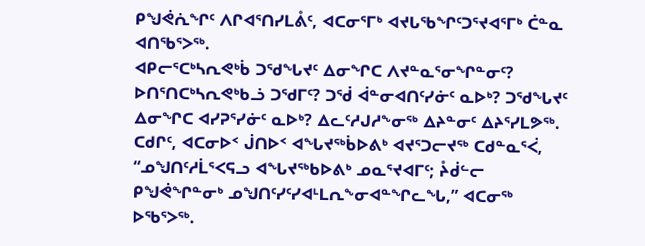ᑭᖑᕚᕇᖏᑦ ᐱᒋᐊᕐᑎᓯᒪᕔᑦ, ᐊᑕᓂᕐᒥᒃ ᐊᔪᒐᖃᖏᑦᑐᕐᔪᐊᕐᒥᒃ ᑖᓐᓇ ᐊᑎᖃᕐᐳᖅ.
ᐊᑭᓕᕐᑕᒃᓴᕆᕙᒃᑳ ᑐᖁᖓᔪᑦ ᐃᓂᖏᑕ ᐱᔪᓐᓇᕐᓂᖏᓐᓂᑦ? ᐅᑎᕐᑎᑕᒃᓴᕆᕙᒃᑲᓘ ᑐᖁᒥᑦ? ᑐᖂ ᐋᓐᓂᐊᑎᑦᓯᓃᑦ ᓇᐅᒃ? ᑐᖁᖓᔪᑦ ᐃᓂᖏᑕ ᐊᓯᕈᕐᓯᓃᑦ ᓇᐅᒃ? ᐃᓚᑦᓱᒍᓱᖕᓂᖅ ᐃᔨᓐᓂᑦ ᐃᔨᕐᓯᒪᕗᖅ.
ᑕᑯᒋᑦ, ᐊᑕᓂᐅᑉ ᒎᑎᐅᑉ ᐊᖓᔪᖅᑳᐅᕕᒃ ᐊᔪᕐᑐᓕᔪᖅ ᑕᑯᓐᓇᕐᐹ, “ᓄᖑᑎᑦᓱᒫᕐᐸᕋᓗ ᐊᖓᔪᖅᑲᐅᕕᒃ ᓄᓇᕐᔪᐊᒥᑦ; ᔧᑰᓪᓕ ᑭᖑᕚᖏᓐᓂᒃ ᓄᖑᑎᑦᓯᑦᓯᐊᒻᒪᕆᖕᓂᐊᓐᖏᓚᖓ,” ᐊᑕᓂᖅ ᐅᖃᕐᐳᖅ.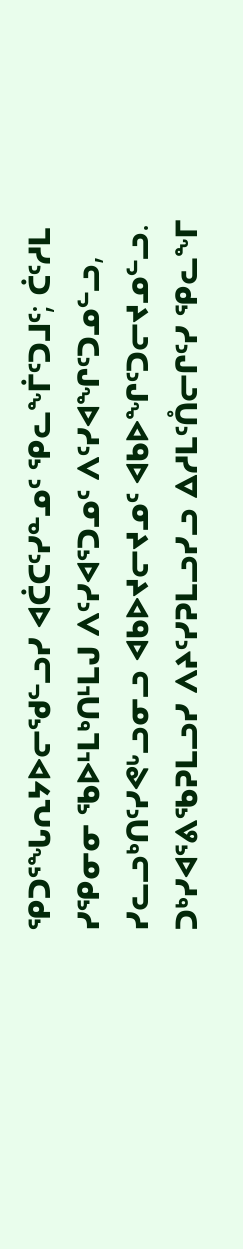ᕿᑐᕐᖓᕆᔭᐅᓕᖁᓪᓗᓯ ᐊᑖᑕᑦᓯᓐᓄᑦ ᕿᓚᖕᒦᑦᑐᒧᑦ; ᑖᑦᓱᒪ ᓯᕿᓂᓂ ᖃᐅᒻᒪᒃᑎᒻᒪᒍ ᐱᑦᓯᐊᕐᑐᓄᑦ ᐱᑦᓯᐊᖏᑦᑐᓄᓪᓗ, ᓯᓚᓗᒃᑎᑦᓯᕙᒡᓗᓂᓗ ᐊᑲᐅᔪᓕᔪᓄᑦ ᐊᑲᐅᖏᑦᑐᓕᔪᓄᓪᓗ.
ᑐᒃᓯᐊᕐᕕᖃᕈᒪᓗᓯ ᐱᔨᑦᓯᕈᒪᓗᓯᓗ ᐃᓱᒪᑦᑍᓕᒋᑦᓯ ᕿᓚᖕᒥ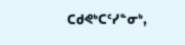ᑕᑯᕙᒃᑕᑦᓯᓐᓂᒃ,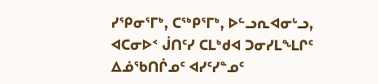ᓯᕿᓂᕐᒥᒃ, ᑕᖅᑭᕐᒥᒃ, ᐅᓪᓗᕆᐊᓂᒡᓗ, ᐊᑕᓂᐅᑉ ᒎᑎᑦᓯ ᑕᒪᒃᑯᐊ ᑐᓂᓯᒪᖕᒪᒋᑦ ᐃᓅᖃᑎᒌᓄᑦ ᐊᓯᑦᓯᓐᓄᑦ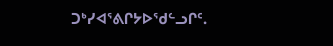ᑐᒃᓯᐊᕐᕕᒋᔭᐅᖁᓪᓗᒋᑦ.